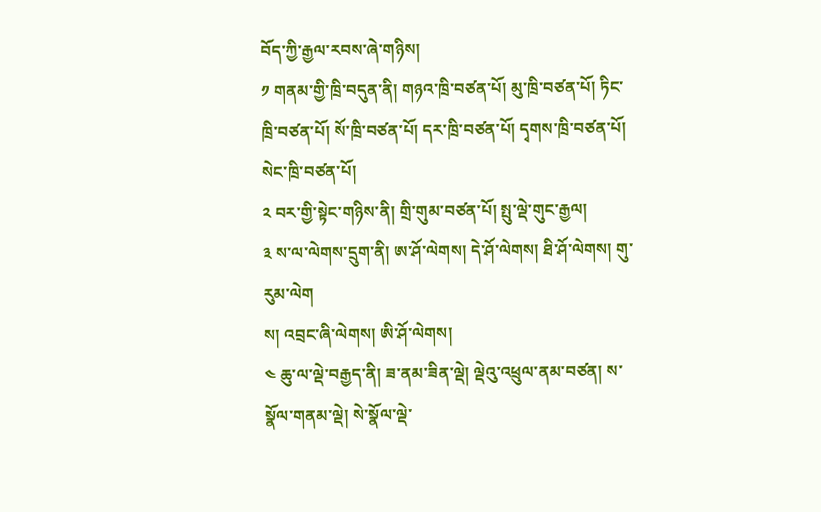བོད་ཀྱི་རྒྱལ་རབས་ཞེ་གཉིས།
༡ གནམ་གྱི་ཁྲི་བདུན་ནི། གཉའ་ཁྲི་བཙན་པོ། མུ་ཁྲི་བཙན་པོ། ཏིང་ཁྲི་བཙན་པོ། སོ་ཁྲི་བཙན་པོ། དར་ཁྲི་བཙན་པོ། དྭགས་ཁྲི་བཙན་པོ། སེང་ཁྲི་བཙན་པོ།
༢ བར་གྱི་སྟེང་གཉིས་ནི། གྲི་གུམ་བཙན་པོ། སྤུ་ལྡེ་གུང་རྒྱལ།
༣ ས་ལ་ལེགས་དྲུག་ནི། ཨ་ཤོ་ལེགས། དེ་ཤོ་ལེགས། ཐི་ཤོ་ལེགས། གུ་རུམ་ལེག
ས། འབྲང་ཞི་ལེགས། ཨི་ཤོ་ལེགས།
༤ ཆུ་ལ་ལྡེ་བརྒྱད་ནི། ཟ་ནམ་ཟིན་ལྡེ། ལྡེའུ་འཕྲུལ་ནམ་བཙན། ས་སྣོལ་གནམ་ལྡེ། སེ་སྣོལ་ལྡེ་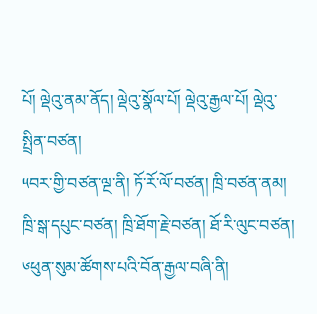པོ། ལྡེའུ་ནམ་ནོད། ལྡེའུ་སྣོལ་པོ། ལྡེའུ་རྒྱལ་པོ། ལྡེའུ་སྤྲིན་བཙན།
༥བར་གྱི་བཙན་ལྔ་ནི། ཏོ་རོ་ལོ་བཙན། ཁྲི་བཙན་ནམ། ཁྲི་སྒ་དཔུང་བཙན། ཁྲི་ཐོག་རྗེ་བཙན། ཐོ་རི་ལུང་བཙན།
༦ཕུན་སུམ་ཚོགས་པའི་བོན་རྒྱལ་བཞི་ནི།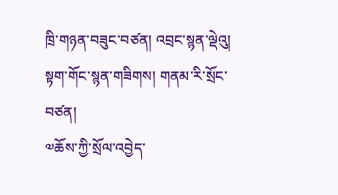ཁྲི་གཉན་བཟུང་བཙན། འབྲང་སྙན་ལྡེའུ། སྟག་གོང་སྙན་གཟིགས། གནམ་རི་སྲོང་བཙན།
༧ཆོས་ཀྱི་སྲོལ་འབྱེད་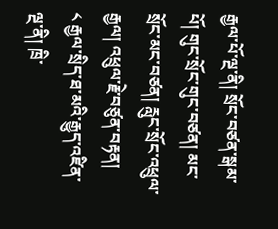རྒྱལ་པོ་ལྔ་ནི། སྲོང་བཙན་སྒམ་པོ། གུང་སྲོང་གུང་བཙན། མང་སྲོང་མང་བཙན། རླུང་སྲོང་འཕྲུལ་རྒྱལ། འཕྲུལ་རྗེ་བཙུན་བརྟན།
༨ རྒྱལ་སྲིད་ཐ་མའི་རྒྱུད་འཛིན་ལྔ་ནི། ཁྲི་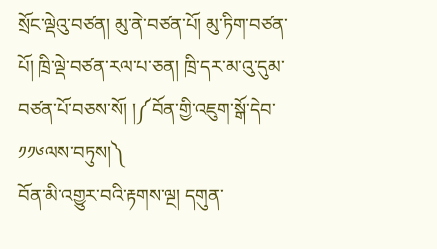སྲོང་ལྡེའུ་བཙན། མུ་ནེ་བཙན་པོ། མུ་ཏིག་བཙན་པོ། ཁྲི་ལྡེ་བཙན་རལ་པ་ཅན། ཁྲི་དར་མ་འུ་དུམ་བཙན་པོ་བཅས་སོ། །༼བོན་གྱི་འཇུག་སྒོ་དེབ་༡༡༦ལས་བཏུས།༽
བོན་མི་འགྱུར་བའི་རྟགས་ལྔ། དགུན་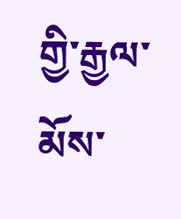གྱི་རྒྱལ་མོས་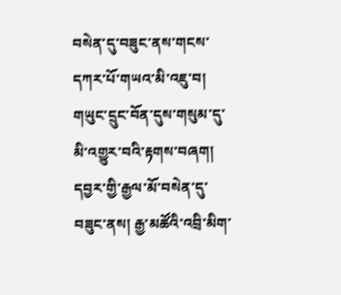བསེན་དུ་བཟུང་ནས་གངས་དཀར་པོ་གཡའ་མི་འཇུ་བ། གཡུང་དྲུང་བོན་དུས་གསུམ་དུ་མི་འགྱུར་བའི་རྟགས་བཞག། དབྱར་གྱི་རྒྱལ་མོ་བསེན་དུ་བཟུང་ནས། རྒྱ་མཚོའི་འབྲི་མིག་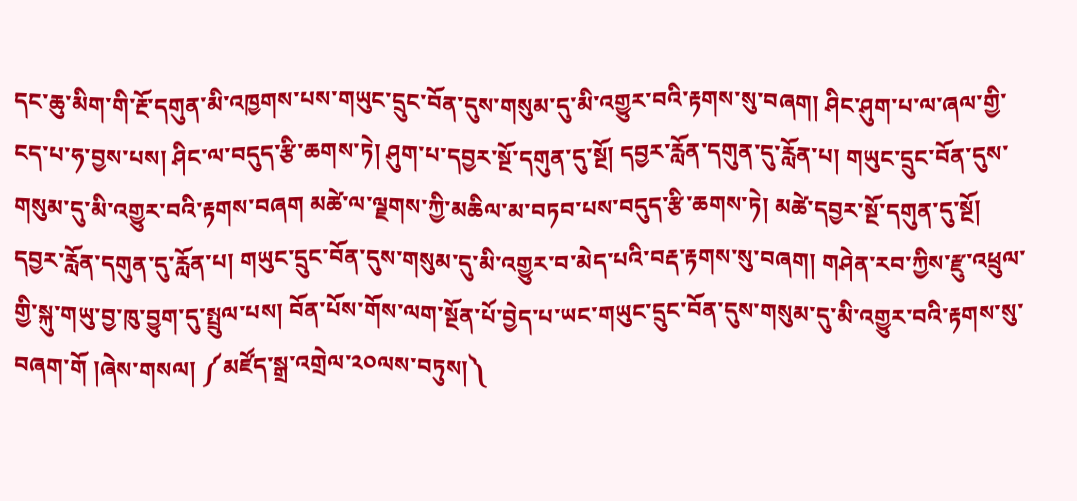དང་ཆུ་མིག་གི་རྔོ་དགུན་མི་འཁྱགས་པས་གཡུང་དྲུང་བོན་དུས་གསུམ་དུ་མི་འགྱུར་བའི་རྟགས་སུ་བཞག། ཤིང་ཤུག་པ་ལ་ཞལ་གྱི་ངད་པ་ཧ་བྱས་པས། ཤིང་ལ་བདུད་རྩི་ཆགས་ཏེ། ཤུག་པ་དབྱར་སྔོ་དགུན་དུ་སྔོ། དབྱར་རློན་དགུན་དུ་རློན་པ། གཡུང་དྲུང་བོན་དུས་གསུམ་དུ་མི་འགྱུར་བའི་རྟགས་བཞག མཚེ་ལ་ལྗགས་ཀྱི་མཆིལ་མ་བཏབ་པས་བདུད་རྩི་ཆགས་ཏེ། མཚེ་དབྱར་སྔོ་དགུན་དུ་སྔོ། དབྱར་རློན་དགུན་དུ་རློན་པ། གཡུང་དྲུང་བོན་དུས་གསུམ་དུ་མི་འགྱུར་བ་མེད་པའི་བརྡ་རྟགས་སུ་བཞག། གཤེན་རབ་ཀྱིས་རྫུ་འཕྲུལ་གྱི་སྐུ་གཡུ་བྱ་ཁུ་བྱུག་དུ་སྤྲུལ་པས། བོན་པོས་གོས་ལག་སྔོན་པོ་བྱེད་པ་ཡང་གཡུང་དྲུང་བོན་དུས་གསུམ་དུ་མི་འགྱུར་བའི་རྟགས་སུ་བཞག་གོ །ཞེས་གསལ། ༼མཛོད་སྒྲ་འགྲེལ་༢༠ལས་བཏུས།༽